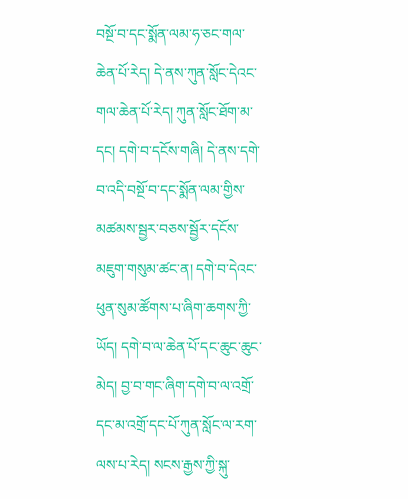བསྔོ་བ་དང་སྨོན་ལམ་ཧ་ཅང་གལ་ཆེན་པོ་རེད། དེ་ནས་ཀུན་སློང་དེའང་གལ་ཆེན་པོ་རེད། ཀུན་སློང་ཐོག་མ་དང། དགེ་བ་དངོས་གཞི། དེ་ནས་དགེ་བ་འདི་བསྔོ་བ་དང་སྨོན་ལམ་གྱིས་མཚམས་སྦྱར་བཅས་སྦྱོར་དངོས་མཇུག་གསུམ་ཚང་ན། དགེ་བ་དེའང་ཕུན་སུམ་ཚོགས་པ་ཞིག་ཆགས་ཀྱི་ཡོད། དགེ་བ་ལ་ཆེན་པོ་དང་ཆུང་ཆུང་མེད། བྱ་བ་གང་ཞིག་དགེ་བ་ལ་འགྲོ་དང་མ་འགྲོ་དང་པོ་ཀུན་སློང་ལ་རག་ལས་པ་རེད། སངས་རྒྱས་ཀྱི་སྐུ་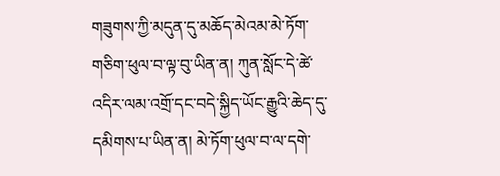གཟུགས་ཀྱི་མདུན་དུ་མཆོད་མེའམ་མེ་ཏོག་གཅིག་ཕུལ་བ་ལྟ་བུ་ཡིན་ན། ཀུན་སློང་དེ་ཚེ་འདིར་ལམ་འགྲོ་དང་བདེ་སྐྱིད་ཡོང་རྒྱུའི་ཆེད་དུ་དམིགས་པ་ཡིན་ན། མེ་ཏོག་ཕུལ་བ་ལ་དགེ་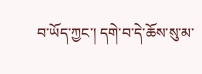བ་ཡོད་ཀྱང་། དགེ་བ་དེ་ཆོས་སུ་མ་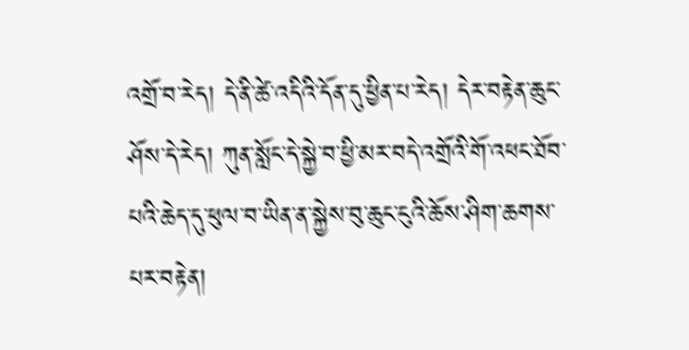འགྲོ་བ་རེད། དེ་ནི་ཚེ་འདིའི་དོན་དུ་ཕྱིན་པ་རེད། དེར་བརྟེན་ཆུང་ཤོས་དེ་རེད། ཀུན་སློང་དེ་སྐྱེ་བ་ཕྱི་མར་བདེ་འགྲོའི་གོ་འཕང་ཐོབ་པའི་ཆེད་དུ་ཕུལ་བ་ཡིན་ན་སྐྱེས་བུ་ཆུང་ངུའི་ཆོས་ཤིག་ཆགས་པར་བརྟེན།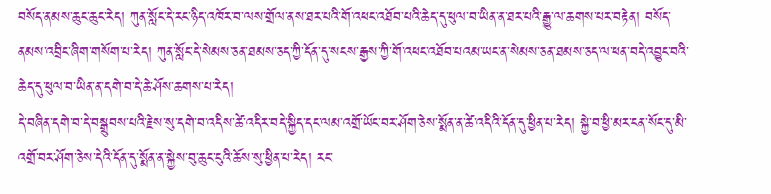བསོད་ནམས་ཆུང་ཆུང་རེད། ཀུན་སློང་དེ་རང་ཉིད་འཁོར་བ་ལས་གྲོལ་ནས་ཐར་པའི་གོ་འཕང་འཐོབ་པའི་ཆེད་དུ་ཕུལ་བ་ཡིན་ན་ཐར་པའི་རྒྱུ་ལ་ཆགས་པར་བརྟེན། བསོད་ནམས་འབྲིང་ཞིག་གསོག་པ་རེད། ཀུན་སློང་དེ་སེམས་ཅན་ཐམས་ཅད་ཀྱི་དོན་དུ་སངས་རྒྱས་ཀྱི་གོ་འཕང་འཐོབ་པའམ་ཡང་ན་སེམས་ཅན་ཐམས་ཅད་ལ་ཕན་བདེ་འབྱུང་བའི་ཆེད་དུ་ཕུལ་བ་ཡིན་ན་དགེ་བ་དེ་ཆེ་ཤོས་ཆགས་པ་རེད།
དེ་བཞིན་དགེ་བ་དེ་བསྒྲུབས་པའི་རྗེས་སུ་དགེ་བ་འདིས་ཚེ་འདིར་བདེ་སྐྱིད་དང་ལམ་འགྲོ་ཡོང་བར་ཤོག་ཅེས་སྨོན་ན་ཚེ་འདིའི་དོན་དུ་ཕྱིན་པ་རེད། སྐྱེ་བ་ཕྱི་མར་ངན་སོང་དུ་མི་འགྲོ་བར་ཤོག་ཅེས་དེའི་དོན་དུ་སྨོན་ན་སྐྱེས་བུ་ཆུང་ངུའི་ཆོས་སུ་ཕྱིན་པ་རེད། རང་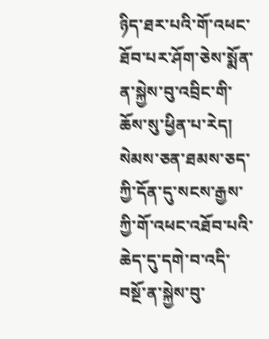ཉིད་ཐར་པའི་གོ་འཕང་ཐོབ་པར་ཤོག་ཅེས་སྨོན་ན་སྐྱེས་བུ་འབྲིང་གི་ཆོས་སུ་ཕྱིན་པ་རེད། སེམས་ཅན་ཐམས་ཅད་ཀྱི་དོན་དུ་སངས་རྒྱས་ཀྱི་གོ་འཕང་འཐོབ་པའི་ཆེད་དུ་དགེ་བ་འདི་བསྔོ་ན་སྐྱེས་བུ་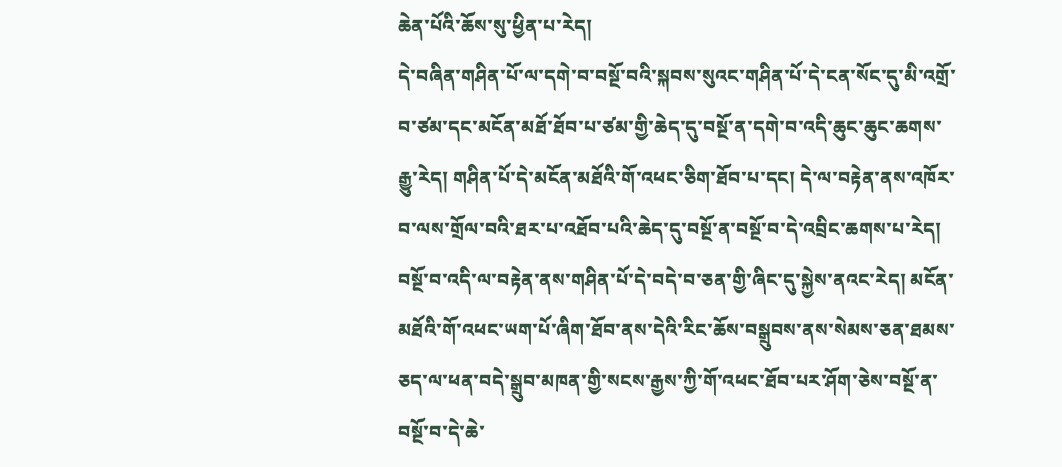ཆེན་པོའི་ཆོས་སུ་ཕྱིན་པ་རེད།
དེ་བཞིན་གཤིན་པོ་ལ་དགེ་བ་བསྔོ་བའི་སྐབས་སུའང་གཤིན་པོ་དེ་ངན་སོང་དུ་མི་འགྲོ་བ་ཙམ་དང་མངོན་མཐོ་ཐོབ་པ་ཙམ་གྱི་ཆེད་དུ་བསྔོ་ན་དགེ་བ་འདི་ཆུང་ཆུང་ཆགས་རྒྱུ་རེད། གཤིན་པོ་དེ་མངོན་མཐོའི་གོ་འཕང་ཅིག་ཐོབ་པ་དང། དེ་ལ་བརྟེན་ནས་འཁོར་བ་ལས་གྲོལ་བའི་ཐར་པ་འཐོབ་པའི་ཆེད་དུ་བསྔོ་ན་བསྔོ་བ་དེ་འབྲིང་ཆགས་པ་རེད། བསྔོ་བ་འདི་ལ་བརྟེན་ནས་གཤིན་པོ་དེ་བདེ་བ་ཅན་གྱི་ཞིང་དུ་སྐྱེས་ནའང་རེད། མངོན་མཐོའི་གོ་འཕང་ཡག་པོ་ཞིག་ཐོབ་ནས་དེའི་རིང་ཆོས་བསྒྲུབས་ནས་སེམས་ཅན་ཐམས་ཅད་ལ་ཕན་བདེ་སྒྲུབ་མཁན་གྱི་སངས་རྒྱས་ཀྱི་གོ་འཕང་ཐོབ་པར་ཤོག་ཅེས་བསྔོ་ན་བསྔོ་བ་དེ་ཆེ་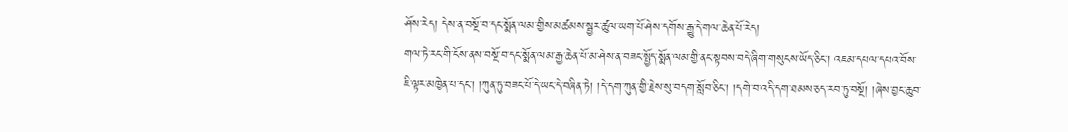ཤོས་རེད། དེས་ན་བསྔོ་བ་དང་སྨོན་ལམ་གྱིས་མཚམས་སྦྱར་ཚུལ་ཡག་པོ་ཤེས་དགོས་རྒྱུ་དེ་གལ་ཆེན་པོ་རེད།
གལ་ཏེ་རང་གི་ངོས་ནས་བསྔོ་བ་དང་སྨོན་ལམ་རྒྱ་ཆེན་པོ་མ་ཤེས་ན་བཟང་སྤྱོད་སྨོན་ལམ་གྱི་ནང་སྟབས་བདེ་ཞིག་གསུངས་ཡོད་ཅིང་། འཇམ་དཔལ་དཔའ་བོས་ཇི་ལྟར་མཁྱེན་པ་དང་། །ཀུན་ཏུ་བཟང་པོ་དེ་ཡང་དེ་བཞིན་ཏེ། །དེ་དག་ཀུན་གྱི་རྗེས་སུ་བདག་སློབ་ཅིང་། །དགེ་བ་འདི་དག་ཐམས་ཅད་རབ་ཏུ་བསྔོ། །ཞེས་བྱང་ཆུབ་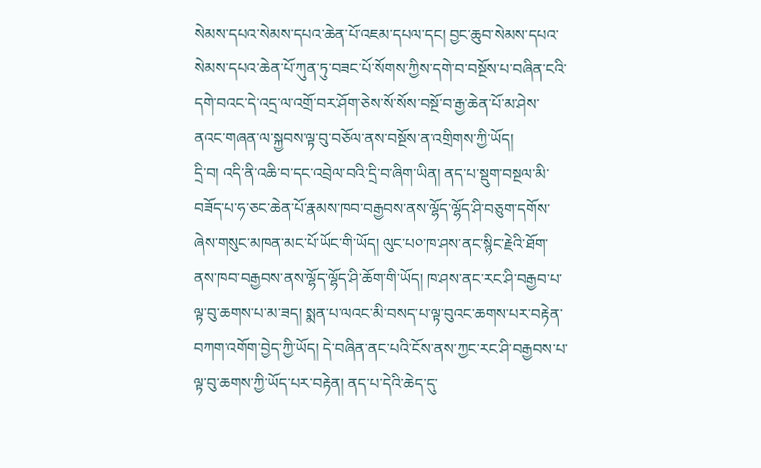སེམས་དཔའ་སེམས་དཔའ་ཆེན་པོ་འཇམ་དཔལ་དང། བྱང་ཆུབ་སེམས་དཔའ་སེམས་དཔའ་ཆེན་པོ་ཀུན་ཏུ་བཟང་པོ་སོགས་ཀྱིས་དགེ་བ་བསྔོས་པ་བཞིན་ངའི་དགེ་བའང་དེ་འདྲ་ལ་འགྲོ་བར་ཤོག་ཅེས་སོ་སོས་བསྔོ་བ་རྒྱ་ཆེན་པོ་མ་ཤེས་ནའང་གཞན་ལ་སྐྱབས་ལྟ་བུ་བཅོལ་ནས་བསྔོས་ན་འགྲིགས་ཀྱི་ཡོད།
དྲི་བ། འདི་ནི་འཆི་བ་དང་འབྲེལ་བའི་དྲི་བ་ཞིག་ཡིན། ནད་པ་སྡུག་བསྔལ་མི་བཟོད་པ་ཧ་ཅང་ཆེན་པོ་རྣམས་ཁབ་བརྒྱབས་ནས་ལྷོད་ལྷོད་ཤི་བཅུག་དགོས་ཞེས་གསུང་མཁན་མང་པོ་ཡོང་གི་ཡོད། ལུང་པ༠་ཁ་ཤས་ནང་སྙིང་རྗེའི་ཐོག་ནས་ཁབ་བརྒྱབས་ནས་ལྷོད་ལྷོད་ཤི་ཆོག་གི་ཡོད། ཁ་ཤས་ནང་རང་ཤི་བརྒྱབ་པ་ལྟ་བུ་ཆགས་པ་མ་ཟད། སྨན་པ་ལའང་མི་བསད་པ་ལྟ་བུའང་ཆགས་པར་བརྟེན་བཀག་འགོག་བྱེད་ཀྱི་ཡོད། དེ་བཞིན་ནང་པའི་ངོས་ནས་ཀྱང་རང་ཤི་བརྒྱབས་པ་ལྟ་བུ་ཆགས་ཀྱི་ཡོད་པར་བརྟེན། ནད་པ་དེའི་ཆེད་དུ་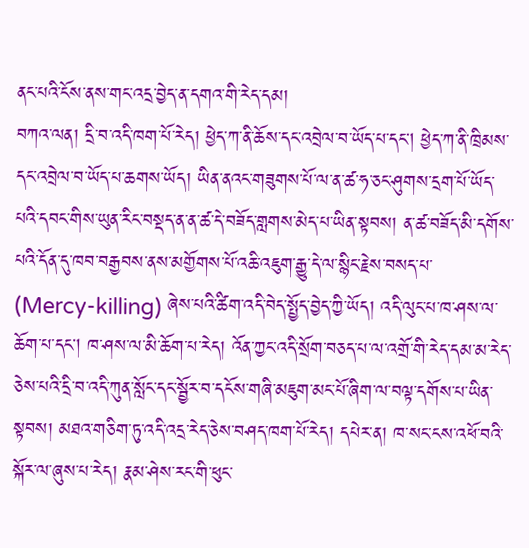ནང་པའི་ངོས་ནས་གང་འདྲ་བྱེད་ན་དགའ་གི་རེད་དམ།
བཀའ་ལན། དྲི་བ་འདི་ཁག་པོ་རེད། ཕྱེད་ཀ་ནི་ཆོས་དང་འབྲེལ་བ་ཡོད་པ་དང། ཕྱེད་ཀ་ནི་ཁྲིམས་དང་འབྲེལ་བ་ཡོད་པ་ཆགས་ཡོད། ཡིན་ནའང་གཟུགས་པོ་ལ་ན་ཚ་ཧ་ཅང་ཤུགས་དྲག་པོ་ཡོད་པའི་དབང་གིས་ཡུན་རིང་བསྡད་ན་ན་ཚ་དེ་བཟོད་གླགས་མེད་པ་ཡིན་སྟབས། ན་ཚ་བཟོད་མི་དགོས་པའི་དོན་དུ་ཁབ་བརྒྱབས་ནས་མགྱོགས་པོ་འཆི་འཇུག་རྒྱུ་དེ་ལ་སྙིང་རྗེས་བསད་པ་ (Mercy-killing) ཞེས་པའི་ཚིག་འདི་བེད་སྤྱོད་བྱེད་ཀྱི་ཡོད། འདི་ལུང་པ་ཁ་ཤས་ལ་ཆོག་པ་དང། ཁ་ཤས་ལ་མི་ཆོག་པ་རེད། འོན་ཀྱང་འདི་སྲོག་བཅད་པ་ལ་འགྲོ་གི་རེད་དམ་མ་རེད་ཅེས་པའི་དྲི་བ་འདི་ཀུན་སློང་དང་སྦྱོར་བ་དངོས་གཞི་མཇུག་མང་པོ་ཞིག་ལ་བལྟ་དགོས་པ་ཡིན་སྟབས། མཐའ་གཅིག་ཏུ་འདི་འདྲ་རེད་ཅེས་བཤད་ཁག་པོ་རེད། དཔེར་ན། ཁ་སང་ངས་འཕོ་བའི་སྐོར་ལ་ཞུས་པ་རེད། རྣམ་ཤེས་རང་གི་ཕུང་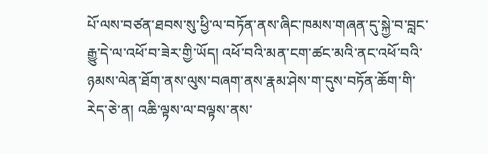པོ་ལས་བཙན་ཐབས་སུ་ཕྱི་ལ་བཏོན་ནས་ཞིང་ཁམས་གཞན་དུ་སྐྱེ་བ་བླང་རྒྱུ་དེ་ལ་འཕོ་བ་ཟེར་གྱི་ཡོད། འཕོ་བའི་མན་ངག་ཚང་མའི་ནང་འཕོ་བའི་ཉམས་ལེན་ཐོག་ནས་ལུས་བཞག་ནས་རྣམ་ཤེས་ག་དུས་བཏོན་ཆོག་གི་རེད་ཅེ་ན། འཆི་ལྟས་ལ་བལྟས་ནས་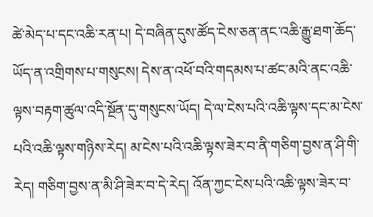ཚེ་མེད་པ་དང་འཆི་རན་པ། དེ་བཞིན་དུས་ཚོད་ངེས་ཅན་ནང་འཆི་རྒྱུ་ཐག་ཆོད་ཡོད་ན་འགྲིགས་པ་གསུངས། དེས་ན་འཕོ་བའི་གདམས་པ་ཚང་མའི་ནང་འཆི་ལྟས་བརྟག་ཚུལ་འདི་སྔོན་དུ་གསུངས་ཡོད། དེ་ལ་ངེས་པའི་འཆི་ལྟས་དང་མ་ངེས་པའི་འཆི་ལྟས་གཉིས་རེད། མ་ངེས་པའི་འཆི་ལྟས་ཟེར་བ་ནི་གཅིག་བྱས་ན་ཤི་གི་རེད། གཅིག་བྱས་ན་མི་ཤི་ཟེར་བ་དེ་རེད། འོན་ཀྱང་ངེས་པའི་འཆི་ལྟས་ཟེར་བ་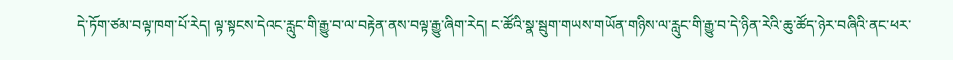དེ་ཏོག་ཙམ་བལྟ་ཁག་པོ་རེད། ལྟ་སྟངས་དེའང་རླུང་གི་རྒྱུ་བ་ལ་བརྟེན་ནས་བལྟ་རྒྱུ་ཞིག་རེད། ང་ཚོའི་སྣ་སྦུག་གཡས་གཡོན་གཉིས་ལ་རླུང་གི་རྒྱུ་བ་དེ་ཉིན་རེའི་ཆུ་ཚོད་ཉེར་བཞིའི་ནང་ཕར་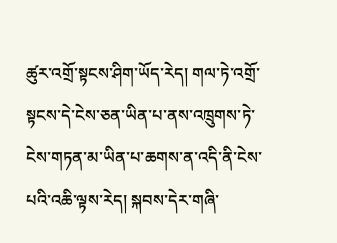ཚུར་འགྲོ་སྟངས་ཤིག་ཡོད་རེད། གལ་ཏེ་འགྲོ་སྟངས་དེ་ངེས་ཅན་ཡིན་པ་ནས་འཁྲུགས་ཏེ་ངེས་གཏན་མ་ཡིན་པ་ཆགས་ན་འདི་ནི་ངེས་པའི་འཆི་ལྟས་རེད། སྐབས་དེར་གཞི་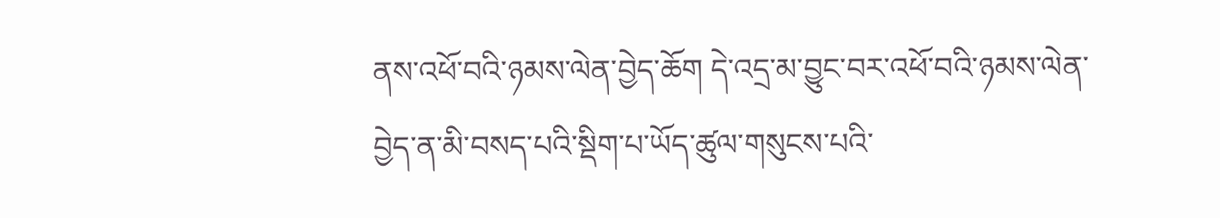ནས་འཕོ་བའི་ཉམས་ལེན་བྱེད་ཆོག དེ་འདྲ་མ་བྱུང་བར་འཕོ་བའི་ཉམས་ལེན་བྱེད་ན་མི་བསད་པའི་སྡིག་པ་ཡོད་ཚུལ་གསུངས་པའི་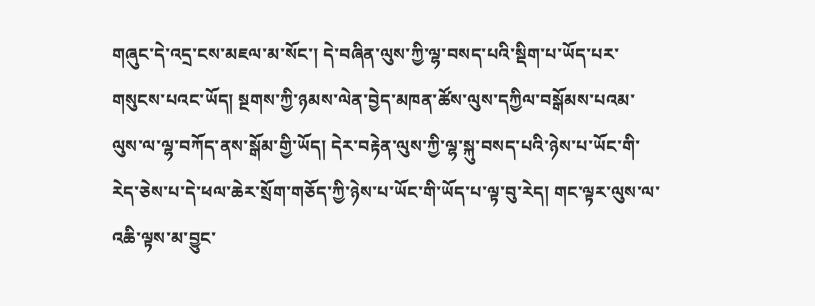གཞུང་དེ་འདྲ་ངས་མཇལ་མ་སོང་། དེ་བཞིན་ལུས་ཀྱི་ལྷ་བསད་པའི་སྡིག་པ་ཡོད་པར་གསུངས་པའང་ཡོད། སྔགས་ཀྱི་ཉམས་ལེན་བྱེད་མཁན་ཚོས་ལུས་དཀྱིལ་བསྒོམས་པའམ་ལུས་ལ་ལྷ་བཀོད་ནས་སྒོམ་གྱི་ཡོད། དེར་བརྟེན་ལུས་ཀྱི་ལྷ་སྐུ་བསད་པའི་ཉེས་པ་ཡོང་གི་རེད་ཅེས་པ་དེ་ཕལ་ཆེར་སྲོག་གཅོད་ཀྱི་ཉེས་པ་ཡོང་གི་ཡོད་པ་ལྟ་བུ་རེད། གང་ལྟར་ལུས་ལ་འཆི་ལྟས་མ་བྱུང་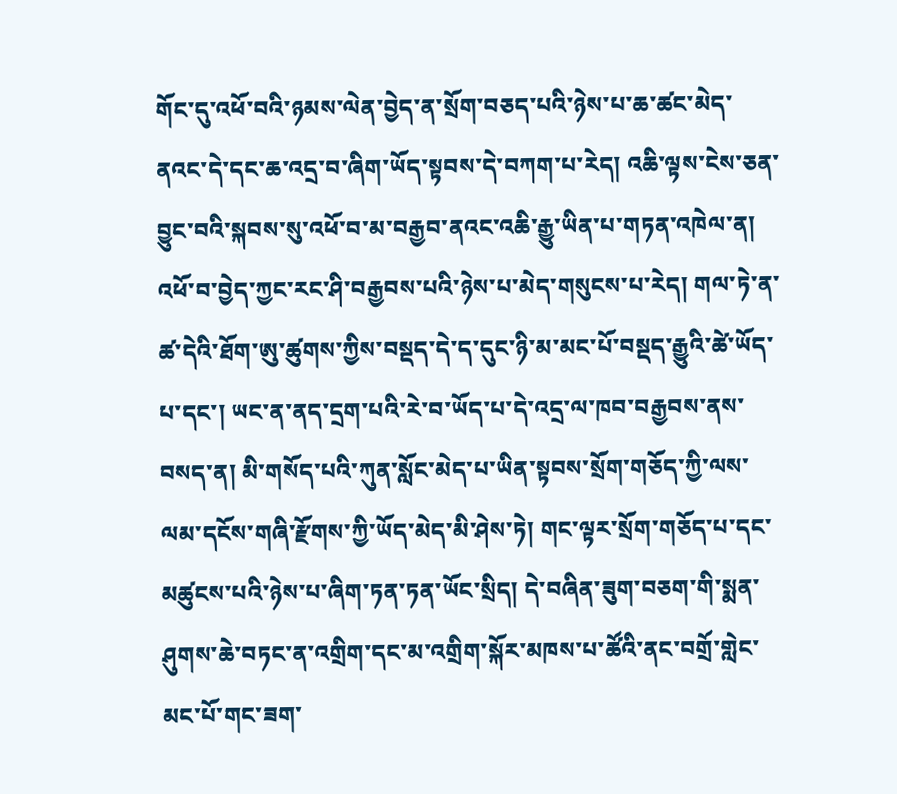གོང་དུ་འཕོ་བའི་ཉམས་ལེན་བྱེད་ན་སྲོག་བཅད་པའི་ཉེས་པ་ཆ་ཚང་མེད་ནའང་དེ་དང་ཆ་འདྲ་བ་ཞིག་ཡོད་སྟབས་དེ་བཀག་པ་རེད། འཆི་ལྟས་ངེས་ཅན་བྱུང་བའི་སྐབས་སུ་འཕོ་བ་མ་བརྒྱབ་ནའང་འཆི་རྒྱུ་ཡིན་པ་གཏན་འཁེལ་ན། འཕོ་བ་བྱེད་ཀྱང་རང་ཤི་བརྒྱབས་པའི་ཉེས་པ་མེད་གསུངས་པ་རེད། གལ་ཏེ་ན་ཚ་དེའི་ཐོག་ཨུ་ཚུགས་ཀྱིས་བསྡད་དེ་ད་དུང་ཉི་མ་མང་པོ་བསྡད་རྒྱུའི་ཚེ་ཡོད་པ་དང་། ཡང་ན་ནད་དྲག་པའི་རེ་བ་ཡོད་པ་དེ་འདྲ་ལ་ཁབ་བརྒྱབས་ནས་བསད་ན། མི་གསོད་པའི་ཀུན་སློང་མེད་པ་ཡིན་སྟབས་སྲོག་གཅོད་ཀྱི་ལས་ལམ་དངོས་གཞི་རྫོགས་ཀྱི་ཡོད་མེད་མི་ཤེས་ཏེ། གང་ལྟར་སྲོག་གཅོད་པ་དང་མཚུངས་པའི་ཉེས་པ་ཞིག་ཏན་ཏན་ཡོང་སྲིད། དེ་བཞིན་ཟུག་བཅག་གི་སྨན་ཤུགས་ཆེ་བཏང་ན་འགྲིག་དང་མ་འགྲིག་སྐོར་མཁས་པ་ཚོའི་ནང་བགྲོ་གླེང་མང་པོ་གང་ཟག་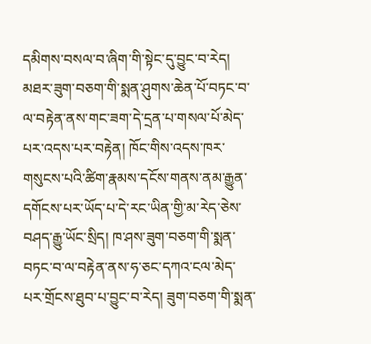དམིགས་བསལ་བ་ཞིག་གི་སྟེང་དུ་བྱུང་བ་རེད། མཐར་ཟུག་བཅག་གི་སྨན་ཤུགས་ཆེན་པོ་བཏང་བ་ལ་བརྟེན་ནས་གང་ཟག་དེ་དྲན་པ་གསལ་པོ་མེད་པར་འདས་པར་བརྟེན། ཁོང་གིས་འདས་ཁར་གསུངས་པའི་ཚིག་རྣམས་དངོས་གནས་ནམ་རྒྱུན་དགོངས་པར་ཡོད་པ་དེ་རང་ཡིན་གྱི་མ་རེད་ཅེས་བཤད་རྒྱུ་ཡོང་སྲིད། ཁ་ཤས་ཟུག་བཅག་གི་སྨན་བཏང་བ་ལ་བརྟེན་ནས་ཧ་ཅང་དཀའ་ངལ་མེད་པར་གྲོངས་ཐུབ་པ་བྱུང་བ་རེད། ཟུག་བཅག་གི་སྨན་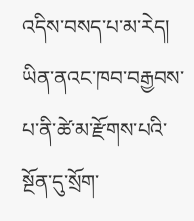འདིས་བསད་པ་མ་རེད། ཡིན་ནའང་ཁབ་བརྒྱབས་པ་ནི་ཚེ་མ་རྫོགས་པའི་སྔོན་དུ་སྲོག་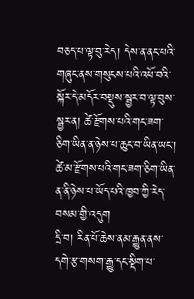བཅད་པ་ལྟ་བུ་རེད། དེས་ན་ནང་པའི་གཞུང་ནས་གསུངས་པའི་འཕོ་བའི་སྐོར་དེ་མདོར་བསྡུས་སྦྱར་བ་ལྟ་བུས་སྦྱར་ན། ཚེ་རྫོགས་པའི་གང་ཟག་ཅིག་ཡིན་ན་ཉེས་པ་ཆུང་བ་ཡིན་ཡང་། ཚེ་མ་རྫོགས་པའི་གང་ཟག་ཅིག་ཡིན་ན་ནི་ཉེས་པ་ཡོད་པའི་ཁྱབ་ཀྱི་རེད་བསམ་གྱི་འདུག
དྲི་བ། རིན་པོ་ཆེས་ནམ་རྒྱུན་ནས་དགེ་རྩ་གསག་རྒྱུ་དང་སྡིག་པ་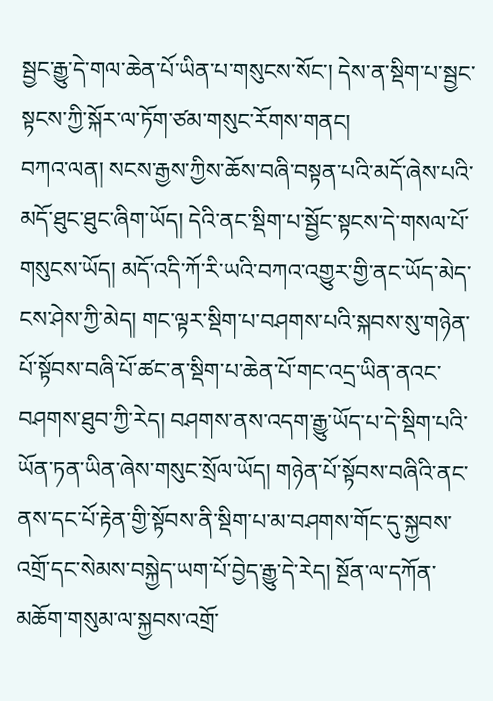སྦྱང་རྒྱུ་དེ་གལ་ཆེན་པོ་ཡིན་པ་གསུངས་སོང་། དེས་ན་སྡིག་པ་སྦྱང་སྟངས་ཀྱི་སྐོར་ལ་ཏོག་ཙམ་གསུང་རོགས་གནང།
བཀའ་ལན། སངས་རྒྱས་ཀྱིས་ཆོས་བཞི་བསྟན་པའི་མདོ་ཞེས་པའི་མདོ་ཐུང་ཐུང་ཞིག་ཡོད། དེའི་ནང་སྡིག་པ་སྦྱོང་སྟངས་དེ་གསལ་པོ་གསུངས་ཡོད། མདོ་འདི་ཀོ་རི་ཡའི་བཀའ་འགྱུར་གྱི་ནང་ཡོད་མེད་ངས་ཤེས་ཀྱི་མེད། གང་ལྟར་སྡིག་པ་བཤགས་པའི་སྐབས་སུ་གཉེན་པོ་སྟོབས་བཞི་པོ་ཚང་ན་སྡིག་པ་ཆེན་པོ་གང་འདྲ་ཡིན་ནའང་བཤགས་ཐུབ་ཀྱི་རེད། བཤགས་ནས་འདག་རྒྱུ་ཡོད་པ་དེ་སྡིག་པའི་ཡོན་ཏན་ཡིན་ཞེས་གསུང་སྲོལ་ཡོད། གཉེན་པོ་སྟོབས་བཞིའི་ནང་ནས་དང་པོ་རྟེན་གྱི་སྟོབས་ནི་སྡིག་པ་མ་བཤགས་གོང་དུ་སྐྱབས་འགྲོ་དང་སེམས་བསྐྱེད་ཡག་པོ་བྱེད་རྒྱུ་དེ་རེད། སྔོན་ལ་དཀོན་མཆོག་གསུམ་ལ་སྐྱབས་འགྲོ་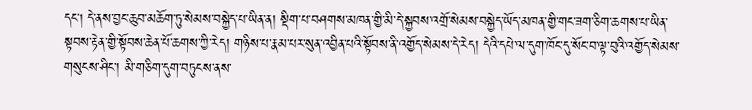དང། དེ་ནས་བྱང་ཆུབ་མཆོག་ཏུ་སེམས་བསྐྱེད་པ་ཡིན་ན། སྡིག་པ་བཤགས་མཁན་གྱི་མི་དེ་སྐྱབས་འགྲོ་སེམས་བསྐྱེད་ཡོད་མཁན་གྱི་གང་ཟག་ཅིག་ཆགས་པ་ཡིན་སྟབས་རྟེན་གྱི་སྟོབས་ཆེན་པོ་ཆགས་ཀྱི་རེད། གཉིས་པ་རྣམ་པར་སུན་འབྱིན་པའི་སྟོབས་ནི་འགྱོད་སེམས་དེ་རེད། དེའི་དཔེ་ལ་དུག་ཁོང་དུ་སོང་བ་ལྟ་བུའི་འགྱོད་སེམས་གསུངས་ཤིང་། མི་གཅིག་དུག་བཏུངས་ནས་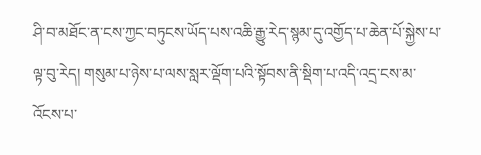ཤི་བ་མཐོང་ན་ངས་ཀྱང་བཏུངས་ཡོད་པས་འཆི་རྒྱུ་རེད་སྙམ་དུ་འགྱོད་པ་ཆེན་པོ་སྐྱེས་པ་ལྟ་བུ་རེད། གསུམ་པ་ཉེས་པ་ལས་སླར་ལྡོག་པའི་སྟོབས་ནི་སྡིག་པ་འདི་འདྲ་ངས་མ་འོངས་པ་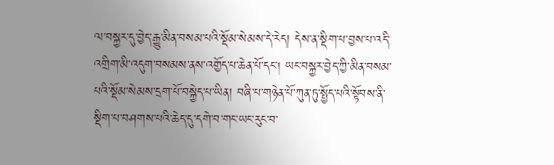ལ་བསྐྱར་དུ་བྱེད་རྒྱུ་མིན་བསམ་པའི་སྡོམ་སེམས་དེ་རེད། དེས་ན་སྡིག་པ་བྱས་པ་འདི་འགྲིག་མི་འདུག་བསམས་ནས་འགྱོད་པ་ཆེན་པོ་དང། ཡང་བསྐྱར་བྱེད་ཀྱི་མིན་བསམ་པའི་སྡོམ་སེམས་དྲག་པོ་བསྐྱེད་པ་ཡིན། བཞི་པ་གཉེན་པོ་ཀུན་ཏུ་སྤྱོད་པའི་སྟོབས་ནི་སྡིག་པ་བཤགས་པའི་ཆེད་དུ་དགེ་བ་གང་ཡང་རུང་བ་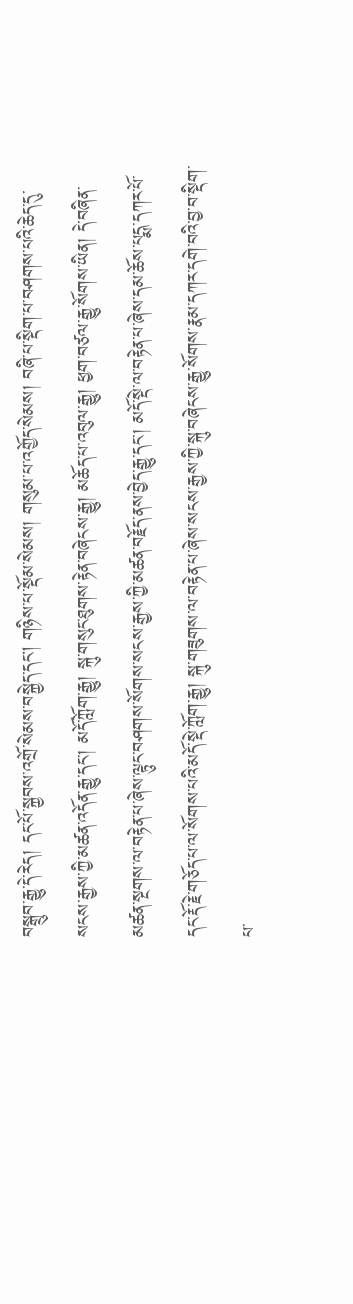བསྒྲུབ་རྒྱུ་དེ་རེད། དང་པོ་སྐྱབས་འགྲོ་སེམས་བསྐྱེད་དང། གཉིས་པ་སྡོམ་སེམས། གསུམ་པ་འགྱོད་སེམས། བཞི་པ་སྡིག་པ་བཤགས་པའི་ཆེད་དུ་སངས་རྒྱས་ཀྱི་མཚན་འདོན་རྒྱུ་དང་། མདོ་ཀློག་རྒྱུ། སྐུ་གསུང་ཐུགས་རྟེན་བཞེངས་རྒྱུ། མཆོད་པ་འབུལ་རྒྱུ། ཕྱག་བཙལ་རྒྱུ་སོགས་ཡིན། དེ་བཞིན་མཚན་སྔགས་ལ་བརྟེན་པ་ཞེས་ལྟུང་བཤགས་སོགས་སངས་རྒྱས་ཀྱི་མཚན་བརྗོད་ནས་བྱེད་རྒྱུ་དང་། མདོ་སྡེ་ལ་བརྟེན་པ་ཞེས་དམ་ཆོས་པདྨ་དཀར་པོ་དང་རྡོ་རྗེ་གཅོད་པ་ལ་སོགས་པའི་མདོ་སྡེ་ཀློག་རྒྱུ། སྐུ་གཟུགས་ལ་བརྟེན་པ་ཞེས་སངས་རྒྱས་ཀྱི་སྐུ་བཞེངས་རྒྱུ་སོགས་རྣམ་དཀར་དགེ་བའི་བྱ་བ་སྡིག་པ་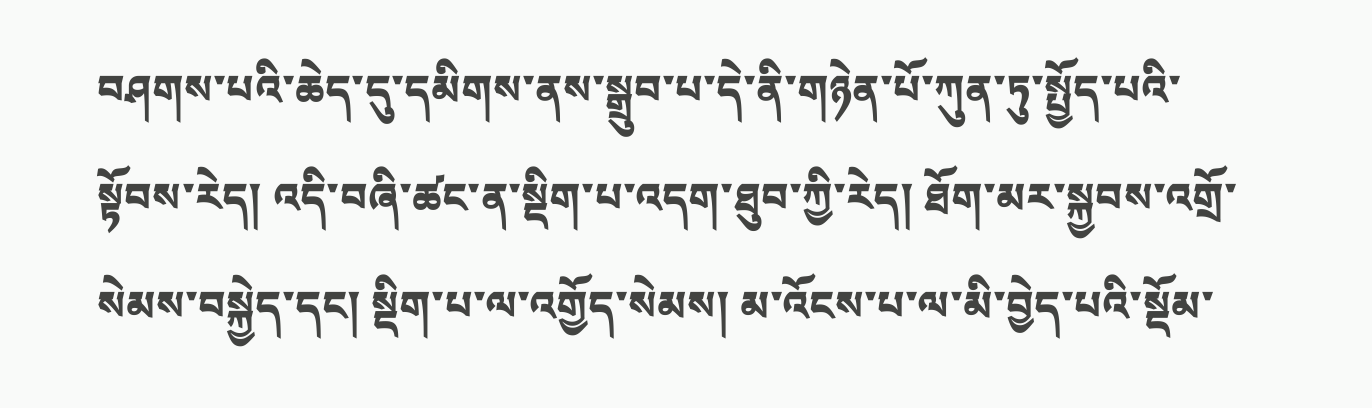བཤགས་པའི་ཆེད་དུ་དམིགས་ནས་སྒྲུབ་པ་དེ་ནི་གཉེན་པོ་ཀུན་ཏུ་སྤྱོད་པའི་སྟོབས་རེད། འདི་བཞི་ཚང་ན་སྡིག་པ་འདག་ཐུབ་ཀྱི་རེད། ཐོག་མར་སྐྱབས་འགྲོ་སེམས་བསྐྱེད་དང། སྡིག་པ་ལ་འགྱོད་སེམས། མ་འོངས་པ་ལ་མི་བྱེད་པའི་སྡོམ་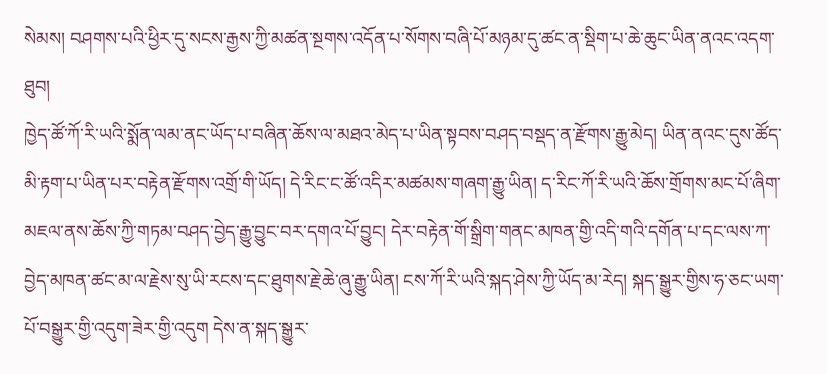སེམས། བཤགས་པའི་ཕྱིར་དུ་སངས་རྒྱས་ཀྱི་མཚན་སྔགས་འདོན་པ་སོགས་བཞི་པོ་མཉམ་དུ་ཚང་ན་སྡིག་པ་ཆེ་ཆུང་ཡིན་ནའང་འདག་ཐུབ།
ཁྱེད་ཚོ་ཀོ་རི་ཡའི་སྨོན་ལམ་ནང་ཡོད་པ་བཞིན་ཆོས་ལ་མཐའ་མེད་པ་ཡིན་སྟབས་བཤད་བསྡད་ན་རྫོགས་རྒྱུ་མེད། ཡིན་ནའང་དུས་ཚོད་མི་རྟག་པ་ཡིན་པར་བརྟེན་རྫོགས་འགྲོ་གི་ཡོད། དེ་རིང་ང་ཚོ་འདིར་མཚམས་གཞག་རྒྱུ་ཡིན། ད་རིང་ཀོ་རི་ཡའི་ཆོས་གྲོགས་མང་པོ་ཞིག་མཇལ་ནས་ཆོས་ཀྱི་གཏམ་བཤད་བྱེད་རྒྱུ་བྱུང་བར་དགའ་པོ་བྱུང། དེར་བརྟེན་གོ་སྒྲིག་གནང་མཁན་གྱི་འདི་གའི་དགོན་པ་དང་ལས་ཀ་བྱེད་མཁན་ཚང་མ་ལ་རྗེས་སུ་ཡི་རངས་དང་ཐུགས་རྗེ་ཆེ་ཞུ་རྒྱུ་ཡིན། ངས་ཀོ་རི་ཡའི་སྐད་ཤེས་ཀྱི་ཡོད་མ་རེད། སྐད་སྒྱུར་གྱིས་ཧ་ཅང་ཡག་པོ་བསྒྱུར་གྱི་འདུག་ཟེར་གྱི་འདུག དེས་ན་སྐད་སྒྱུར་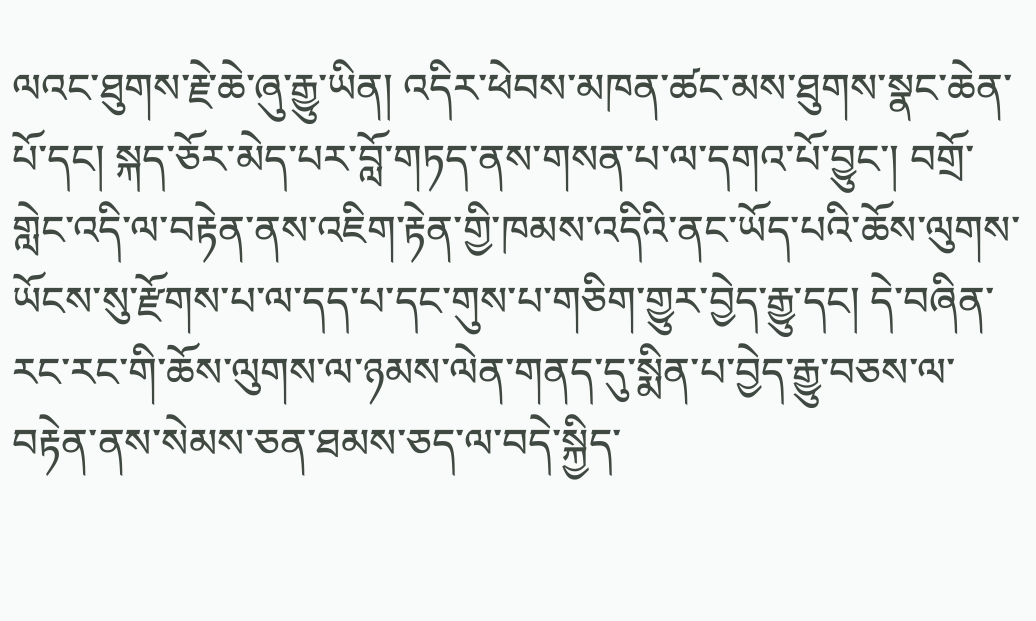ལའང་ཐུགས་རྗེ་ཆེ་ཞུ་རྒྱུ་ཡིན། འདིར་ཕེབས་མཁན་ཚང་མས་ཐུགས་སྣང་ཆེན་པོ་དང། སྐད་ཅོར་མེད་པར་བློ་གཏད་ནས་གསན་པ་ལ་དགའ་པོ་བྱུང་། བགྲོ་གླེང་འདི་ལ་བརྟེན་ནས་འཇིག་རྟེན་གྱི་ཁམས་འདིའི་ནང་ཡོད་པའི་ཆོས་ལུགས་ཡོངས་སུ་རྫོགས་པ་ལ་དད་པ་དང་གུས་པ་གཅིག་གྱུར་བྱེད་རྒྱུ་དང། དེ་བཞིན་རང་རང་གི་ཆོས་ལུགས་ལ་ཉམས་ལེན་གནད་དུ་སྨིན་པ་བྱེད་རྒྱུ་བཅས་ལ་བརྟེན་ནས་སེམས་ཅན་ཐམས་ཅད་ལ་བདེ་སྐྱིད་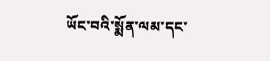ཡོང་བའི་སྨོན་ལམ་དང་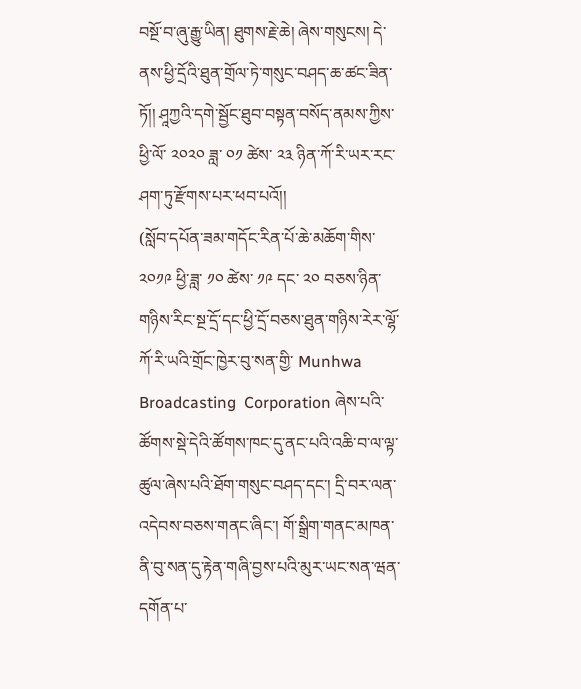བསྔོ་བ་ཞུ་རྒྱུ་ཡིན། ཐུགས་རྗེ་ཆེ། ཞེས་གསུངས། དེ་ནས་ཕྱི་དྲོའི་ཐུན་གྲོལ་ཏེ་གསུང་བཤད་ཆ་ཚང་ཟིན་ཏོ།། ཤཱཀྱའི་དགེ་སྦྱོང་ཐུབ་བསྟན་བསོད་ནམས་ཀྱིས་ཕྱི་ལོ་ ༢༠༢༠ ཟླ་ ༠༡ ཚེས་ ༢༣ ཉིན་ཀོ་རི་ཡར་རང་ཤག་ཏུ་རྫོགས་པར་ཕབ་པའོ།།
(སློབ་དཔོན་ཟམ་གདོང་རིན་པོ་ཆེ་མཆོག་གིས་ ༢༠༡༩ ཕྱི་ཟླ་ ༡༠ ཚེས་ ༡༩ དང་ ༢༠ བཅས་ཉིན་གཉིས་རིང་སྔ་དྲོ་དང་ཕྱི་དྲོ་བཅས་ཐུན་གཉིས་རེར་ལྷོ་ཀོ་རི་ཡའི་གྲོང་ཁྱེར་བུ་སན་གྱི་ Munhwa Broadcasting  Corporation ཞེས་པའི་ཚོགས་སྡེ་དེའི་ཚོགས་ཁང་དུ་ནང་པའི་འཆི་བ་ལ་ལྟ་ཚུལ་ཞེས་པའི་ཐོག་གསུང་བཤད་དང་། དྲི་བར་ལན་འདེབས་བཅས་གནང་ཞིང་། གོ་སྒྲིག་གནང་མཁན་ནི་བུ་སན་དུ་རྟེན་གཞི་བྱས་པའི་མུར་ཡང་སན་ཝན་དགོན་པ་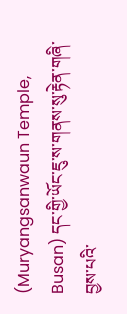(Muryangsanwaun Temple, Busan) དང་གྱི་ཡོང་ཇུ་ས་གནས་སུ་རྟེན་གཞི་བྱས་པའི་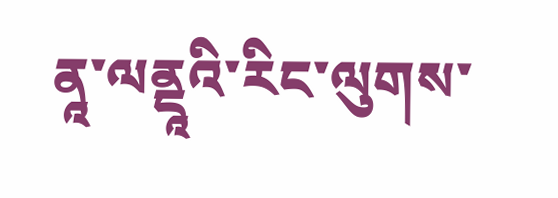ནཱ་ལནྡཱའི་རིང་ལུགས་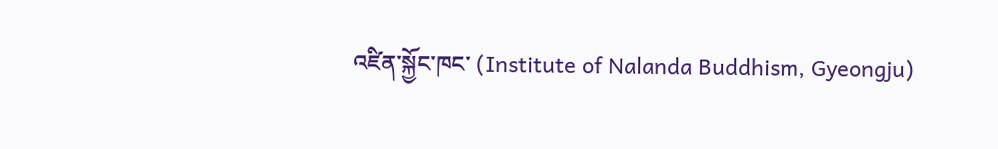འཛིན་སྐྱོང་ཁང་ (Institute of Nalanda Buddhism, Gyeongju)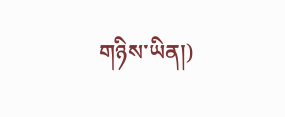གཉིས་ཡིན།)